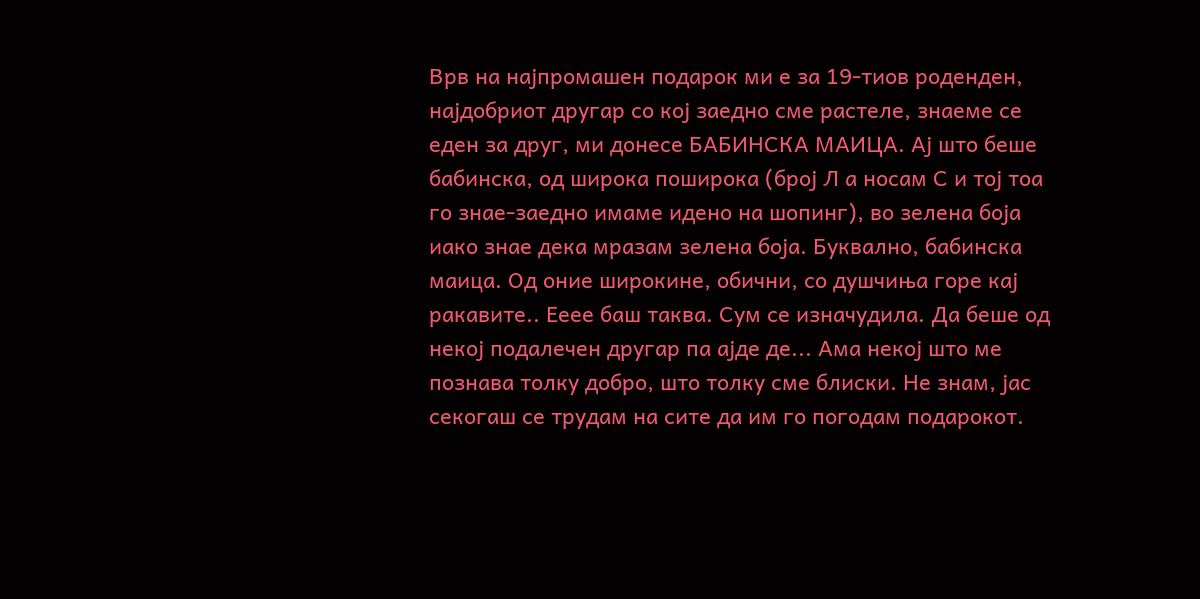Врв на најпромашен подарок ми е за 19-тиов роденден, најдобриот другар со кој заедно сме растеле, знаеме се еден за друг, ми донесе БАБИНСКА МАИЦА. Ај што беше бабинска, од широка поширока (број Л а носам С и тој тоа го знае-заедно имаме идено на шопинг), во зелена боја иако знае дека мразам зелена боја. Буквално, бабинска маица. Од оние широкине, обични, со душчиња горе кај ракавите.. Ееее баш таква. Сум се изначудила. Да беше од некој подалечен другар па ајде де... Ама некој што ме познава толку добро, што толку сме блиски. Не знам, јас секогаш се трудам на сите да им го погодам подарокот.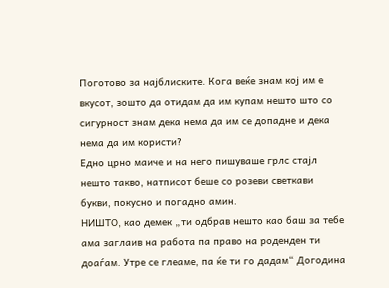Поготово за најблиските. Кога веќе знам кој им е вкусот, зошто да отидам да им купам нешто што со сигурност знам дека нема да им се допадне и дека нема да им користи?
Едно црно маиче и на него пишуваше грлс стајл нешто такво, натписот беше со розеви светкави букви, покусно и погадно амин.
НИШТО, као демек „ти одбрав нешто као баш за тебе ама заглаив на работа па право на роденден ти доаѓам. Утре се глеаме, па ќе ти го дадам“ Догодина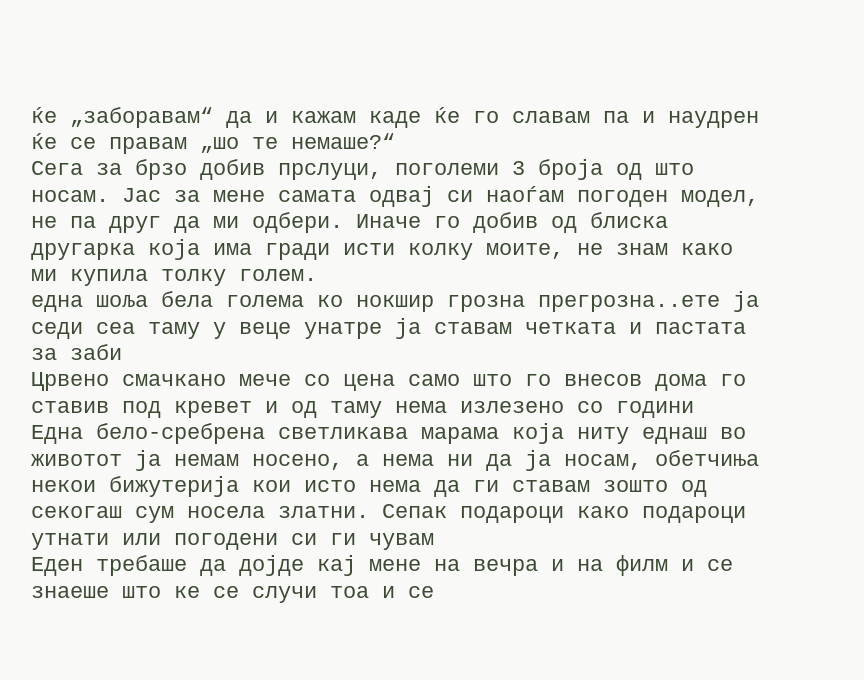ќе „заборавам“ да и кажам каде ќе го славам па и наудрен ќе се правам „шо те немаше?“
Сега за брзо добив прслуци, поголеми 3 броја од што носам. Јас за мене самата одвај си наоѓам погоден модел, не па друг да ми одбери. Иначе го добив од блиска другарка која има гради исти колку моите, не знам како ми купила толку голем.
една шоља бела голема ко нокшир грозна прегрозна..ете ја седи сеа таму у веце унатре ја ставам четката и пастата за заби
Црвено смачкано мече со цена само што го внесов дома го ставив под кревет и од таму нема излезено со години
Една бело-сребрена светликава марама која ниту еднаш во животот ја немам носено, а нема ни да ја носам, обетчиња некои бижутерија кои исто нема да ги ставам зошто од секогаш сум носела златни. Сепак подароци како подароци утнати или погодени си ги чувам
Еден требаше да дојде кај мене на вечра и на филм и се знаеше што ке се случи тоа и се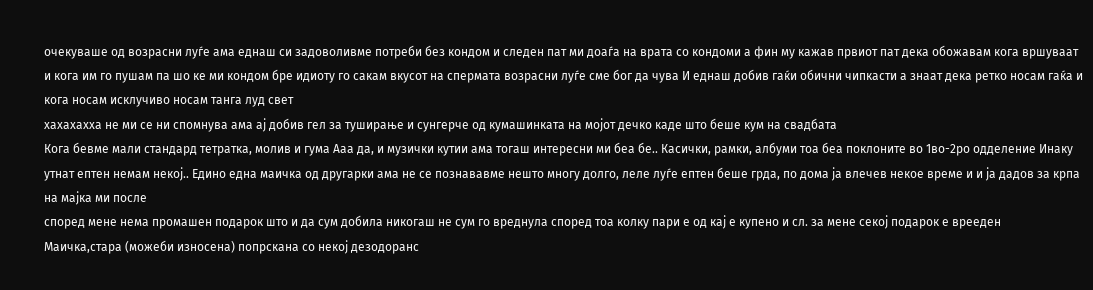очекуваше од возрасни луѓе ама еднаш си задоволивме потреби без кондом и следен пат ми доаѓа на врата со кондоми а фин му кажав првиот пат дека обожавам кога вршуваат и кога им го пушам па шо ке ми кондом бре идиоту го сакам вкусот на спермата возрасни луѓе сме бог да чува И еднаш добив гаќи обични чипкасти а знаат дека ретко носам гаќа и кога носам исклучиво носам танга луд свет
хахахахха не ми се ни спомнува ама ај добив гел за туширање и сунгерче од кумашинката на мојот дечко каде што беше кум на свадбата
Кога бевме мали стандард тетратка, молив и гума Ааа да, и музички кутии ама тогаш интересни ми беа бе.. Касички, рамки, албуми тоа беа поклоните во 1во-2ро одделение Инаку утнат ептен немам некој.. Едино една маичка од другарки ама не се познававме нешто многу долго, леле луѓе ептен беше грда, по дома ја влечев некое време и и ја дадов за крпа на мајка ми после
според мене нема промашен подарок што и да сум добила никогаш не сум го вреднула според тоа колку пари е од кај е купено и сл. за мене секој подарок е врееден
Маичка,стара (можеби износена) попрскана со некој дезодоранс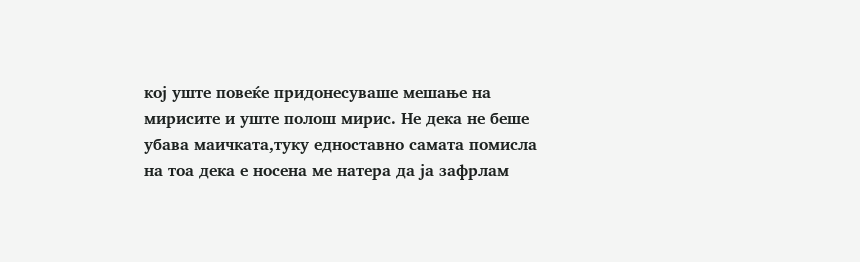кој уште повеќе придонесуваше мешање на мирисите и уште полош мирис. Не дека не беше убава маичката,туку едноставно самата помисла на тоа дека е носена ме натера да ја зафрлам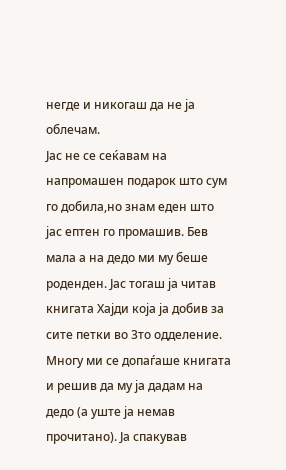негде и никогаш да не ја облечам.
Јас не се сеќавам на напромашен подарок што сум го добила,но знам еден што јас ептен го промашив. Бев мала а на дедо ми му беше роденден. Јас тогаш ја читав книгата Хајди која ја добив за сите петки во 3то одделение. Многу ми се допаѓаше книгата и решив да му ја дадам на дедо (а уште ја немав прочитано). Ја спакував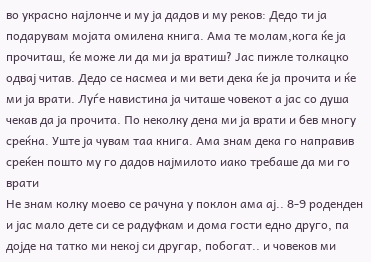во украсно најлонче и му ја дадов и му реков: Дедо ти ја подарувам мојата омилена книга. Ама те молам,кога ќе ја прочиташ, ќе може ли да ми ја вратиш? Јас пижле толкацко одвај читав. Дедо се насмеа и ми вети дека ќе ја прочита и ќе ми ја врати. Луѓе навистина ја читаше човекот а јас со душа чекав да ја прочита. По неколку дена ми ја врати и бев многу среќна. Уште ја чувам таа книга. Ама знам дека го направив среќен пошто му го дадов најмилото иако требаше да ми го врати
Не знам колку моево се рачуна у поклон ама ај.. 8-9 роденден и јас мало дете си се радуфкам и дома гости едно друго, па дојде на татко ми некој си другар, побогат.. и човеков ми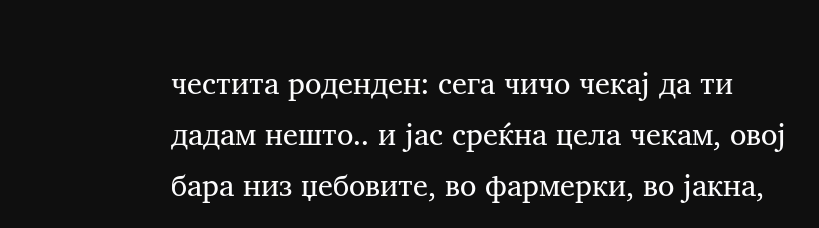честита роденден: сега чичо чекај да ти дадам нешто.. и јас среќна цела чекам, овој бара низ џебовите, во фармерки, во јакна,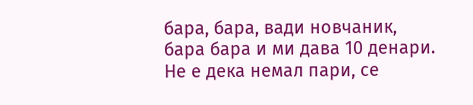бара, бара, вади новчаник, бара бара и ми дава 10 денари. Не е дека немал пари, се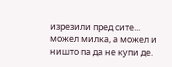изрезили пред сите... можел милка, а можел и ништо па да не купи де.